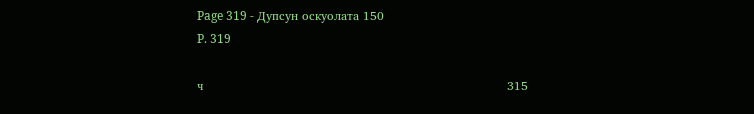Page 319 - Дупсун оскуолата 150
P. 319

ч                                                                            315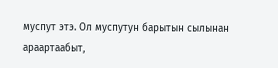муспут этэ. Ол муспутун барытын сылынан араартаабыт,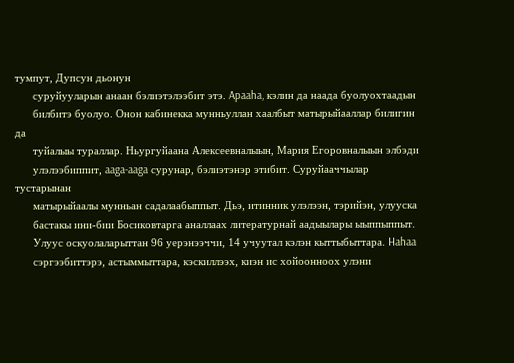тумпут, Дупсун дьонун
      суруйууларын анаан бэлиэтэлээбит этэ. Apaaha, кэлин да наада буолуохтаадын
      билбитэ буолуо. Онон кабинекка мунньуллан хаалбыт матырыйааллар билигин да
      туйалыы тураллар. Ньургуйаана Алексеевналыын, Мария Егоровналыын элбэди
      улэлээбиппит, aaga-aaga сурунар, бэлиэтэнэр этибит. Суруйааччылар тустарынан
      матырыйаалы мунньан садалаабыппыт. Дьэ, итинник улэлээн, тэрийэн, улууска
      бастакы ини-бии Босиковтарга аналлаах литературнай аадыылары ыыппыппыт.
      Улуус оскуолаларыттан 96 уерэнээччи, 14 учуутал кэлэн кыттыбыттара. Hahaa
      сэргээбиттэрэ, астыммыттара, кэскиллээх, киэн ис хойоонноох улэни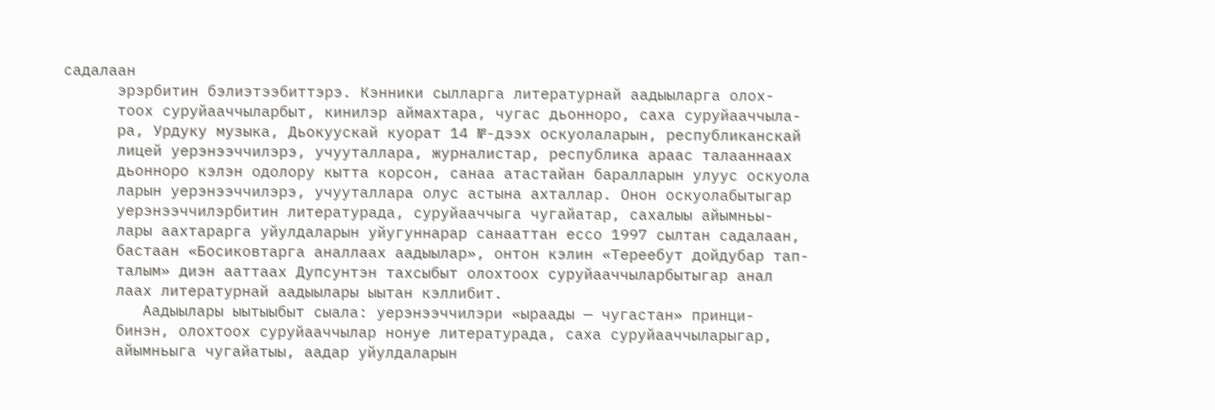садалаан
      эрэрбитин бэлиэтээбиттэрэ. Кэнники сылларга литературнай аадыыларга олох-
      тоох суруйааччыларбыт, кинилэр аймахтара, чугас дьонноро, саха суруйааччыла-
      ра, Урдуку музыка, Дьокуускай куорат 14 №-дээх оскуолаларын, республиканскай
      лицей уерэнээччилэрэ, учууталлара, журналистар, республика араас талааннаах
      дьонноро кэлэн одолору кытта корсон, санаа атастайан баралларын улуус оскуола
      ларын уерэнээччилэрэ, учууталлара олус астына ахталлар. Онон оскуолабытыгар
      уерэнээччилэрбитин литературада, суруйааччыга чугайатар, сахалыы айымньы-
      лары аахтарарга уйулдаларын уйугуннарар санааттан ессо 1997 сылтан садалаан,
      бастаан «Босиковтарга аналлаах аадыылар», онтон кэлин «Тереебут дойдубар тап-
      талым» диэн ааттаах Дупсунтэн тахсыбыт олохтоох суруйааччыларбытыгар анал
      лаах литературнай аадыылары ыытан кэллибит.
         Аадыылары ыытыыбыт сыала: уерэнээччилэри «ыраады — чугастан» принци-
      бинэн, олохтоох суруйааччылар нонуе литературада, саха суруйааччыларыгар,
      айымньыга чугайатыы, аадар уйулдаларын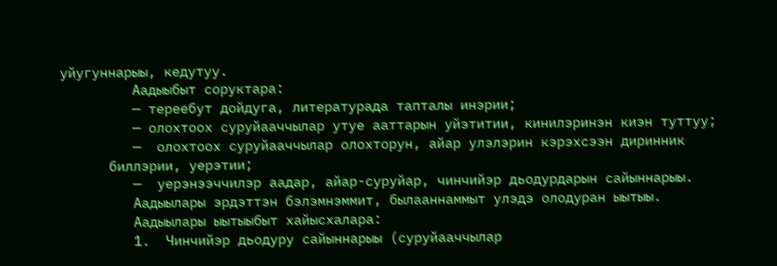уйугуннарыы, кедутуу.
         Аадыыбыт соруктара:
         — тереебут дойдуга, литературада тапталы инэрии;
         — олохтоох суруйааччылар утуе ааттарын уйэтитии, кинилэринэн киэн туттуу;
         —  олохтоох суруйааччылар олохторун, айар улэлэрин кэрэхсээн диринник
      биллэрии, уерэтии;
         —  уерэнээччилэр аадар, айар-суруйар, чинчийэр дьодурдарын сайыннарыы.
         Аадыылары эрдэттэн бэлэмнэммит, былааннаммыт улэдэ олодуран ыытыы.
         Аадыылары ыытыыбыт хайысхалара:
         1.  Чинчийэр дьодуру сайыннарыы (суруйааччылар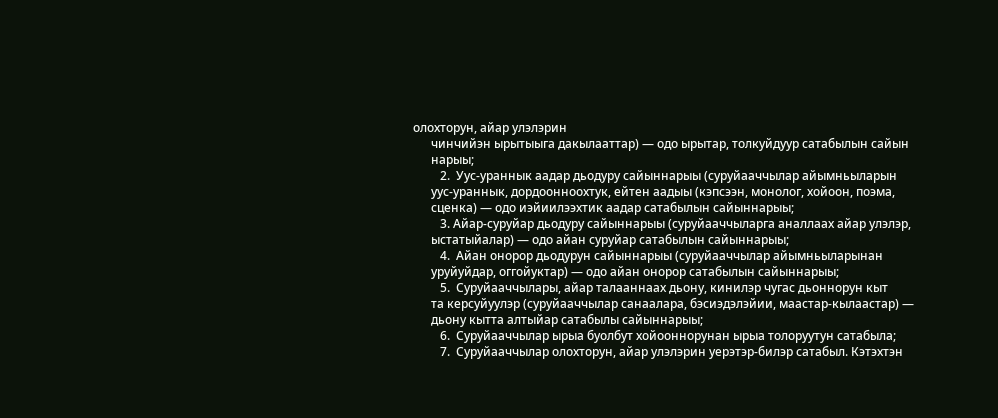олохторун, айар улэлэрин
      чинчийэн ырытыыга дакылааттар) — одо ырытар, толкуйдуур сатабылын сайын
      нарыы;
         2.  Уус-ураннык аадар дьодуру сайыннарыы (суруйааччылар айымньыларын
      уус-ураннык, дордоонноохтук, ейтен аадыы (кэпсээн, монолог, хойоон, поэма,
      сценка) — одо иэйиилээхтик аадар сатабылын сайыннарыы;
         3. Айар-суруйар дьодуру сайыннарыы (суруйааччыларга аналлаах айар улэлэр,
      ыстатыйалар) — одо айан суруйар сатабылын сайыннарыы;
         4.  Айан онорор дьодурун сайыннарыы (суруйааччылар айымньыларынан
      уруйуйдар, оггойуктар) — одо айан онорор сатабылын сайыннарыы;
         5.  Суруйааччылары, айар талааннаах дьону, кинилэр чугас дьоннорун кыт
      та керсуйуулэр (суруйааччылар санаалара, бэсиэдэлэйии, маастар-кылаастар) —
      дьону кытта алтыйар сатабылы сайыннарыы;
         6.  Суруйааччылар ырыа буолбут хойооннорунан ырыа толоруутун сатабыла;
         7.  Суруйааччылар олохторун, айар улэлэрин уерэтэр-билэр сатабыл. Кэтэхтэн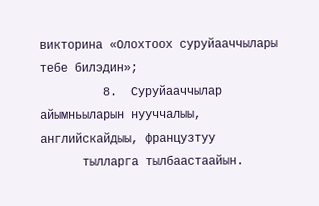викторина «Олохтоох суруйааччылары тебе билэдин»;
         8.  Суруйааччылар айымньыларын нууччалыы, английскайдыы, французтуу
      тылларга тылбаастаайын.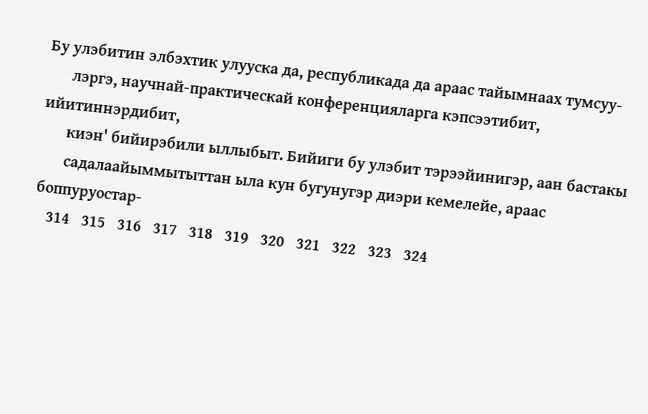Бу улэбитин элбэхтик улууска да, республикада да араас тайымнаах тумсуу-
      лэргэ, научнай-практическай конференцияларга кэпсээтибит, ийитиннэрдибит,
      киэн' бийирэбили ыллыбыт. Бийиги бу улэбит тэрээйинигэр, аан бастакы
      садалаайыммытыттан ыла кун бугунугэр диэри кемелейе, араас боппуруостар-
   314   315   316   317   318   319   320   321   322   323   324